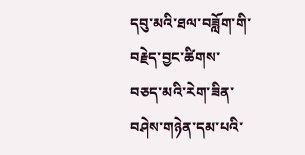དབུ་མའི་ཐལ་བཟློག་གི་བརྗེད་བྱང་ཚིགས་བཅད་མའི་རེག་ཟིན་བཤེས་གཉེན་དམ་པའི་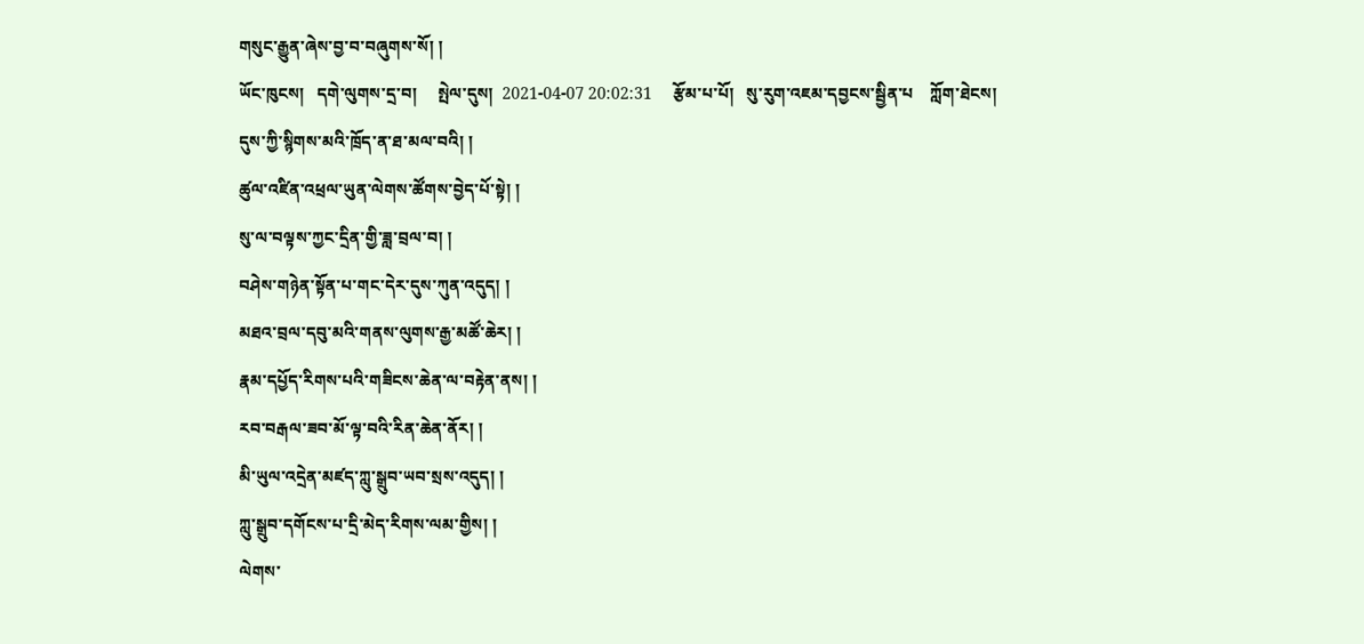གསུང་རྒྱུན་ཞེས་བྱ་བ་བཞུགས་སོ། །
ཡོང་ཁུངས།   དགེ་ལུགས་དྲ་བ།     སྤེལ་དུས།  2021-04-07 20:02:31     རྩོམ་པ་པོ།   སུ་རུག་འཇམ་དབྱངས་སྦྱིན་པ    ཀློག་ཐེངས།
དུས་ཀྱི་སྙིགས་མའི་ཁྲོད་ན་ཐ་མལ་བའི། །
ཚུལ་འཛིན་འཕྲལ་ཡུན་ལེགས་ཚོགས་བྱེད་པོ་སྟེ། །
སུ་ལ་བལྟས་ཀྱང་དྲིན་གྱི་ཟླ་བྲལ་བ། །
བཤེས་གཉེན་སྟོན་པ་གང་དེར་དུས་ཀུན་འདུད། །
མཐའ་བྲལ་དབུ་མའི་གནས་ལུགས་རྒྱ་མཚོ་ཆེར། །
རྣམ་དཔྱོད་རིགས་པའི་གཟིངས་ཆེན་ལ་བརྟེན་ནས། །
རབ་བརྒལ་ཟབ་མོ་ལྟ་བའི་རིན་ཆེན་ནོར། །
མི་ཡུལ་འདྲེན་མཛད་ཀླུ་སྒྲུབ་ཡབ་སྲས་འདུད། །
ཀླུ་སྒྲུབ་དགོངས་པ་དྲི་མེད་རིགས་ལམ་གྱིས། །
ལེགས་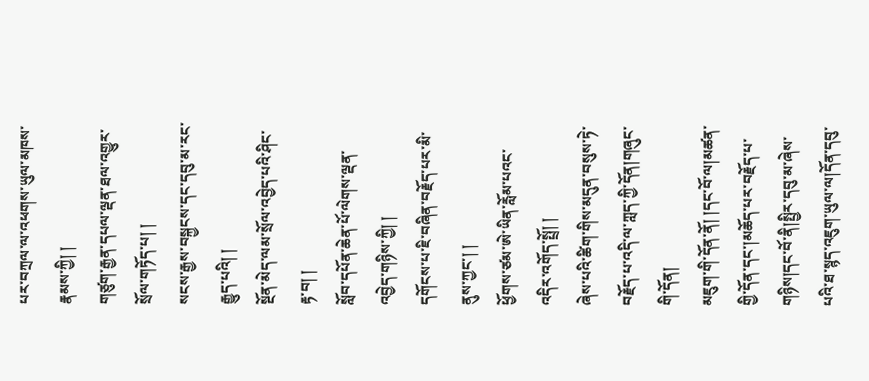པར་བཀྲལ་ལ་འཕགས་ཡུལ་མཁས་རྣམས་ཀྱི། །
གཙུག་རྒྱན་དཔལ་ལྡན་ཐལ་འགྱུར་སྲོལ་གཏོད་པ། །
སངས་རྒྱས་བསྐྱངས་དང་དབུ་མ་རང་རྒྱུད་པའི། །
སྔོན་མེད་ལམ་སྲོལ་འབྱེད་པའི་ཤིང་རྟ་བ། །
སློབ་དཔོན་ཆེན་པོ་ལེགས་ལྡན་འབྱེད་གཉིས་ཀྱི། །
དགོངས་པ་ཇི་བཞིན་བརྗོད་པར་མི་ནུས་ཀྱང་། །
ཕྱོགས་ཙམ་ཨེ་ཡིན་རློམ་པའང་འདིར་འགོད་སྤྲོ། །
ཞེས་པའི་ཚིག་གིས་མདུན་བསུས་ཏེ་བརྗོད་པ་འདི་ལ་ཀླད་ཀྱི་དོན།གཞུང་གི་དོན།
མཇུག་གི་དོན་ནོ། །དང་བོ་ལ།མཚན་གྱི་དོན་དང་།མཆོད་པར་བརྗོད་པ་གཉིས།དང་བོ་ནི།སྤྱིར་དབུ་མ་ཞེས་པའི་ཐ་སྙད་འཇུག་ཡུལ་ལ།དོན་དབུ་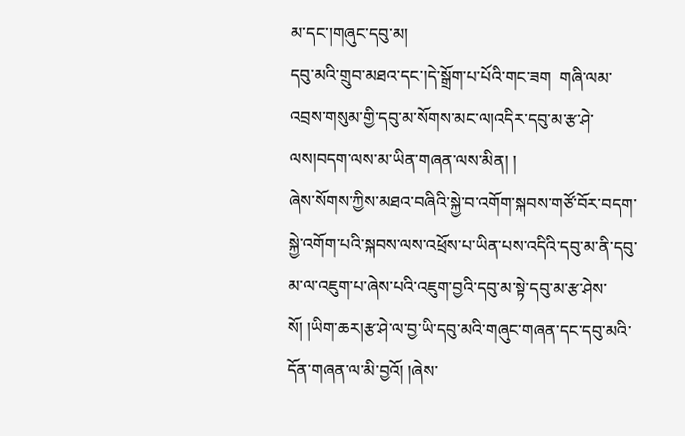མ་དང་།གཞུང་དབུ་མ།
དབུ་མའི་གྲུབ་མཐའ་དང་།དེ་སྒྲོག་པ་པོའི་གང་ཟག  གཞི་ལམ་འབྲས་གསུམ་གྱི་དབུ་མ་སོགས་མང་ལ།འདིར་དབུ་མ་རྩ་ཤེ་ལས།བདག་ལས་མ་ཡིན་གཞན་ལས་མིན། །
ཞེས་སོགས་ཀྱིས་མཐའ་བཞིའི་སྐྱེ་བ་འགོག་སྐབས་གཙོ་བོར་བདག་སྐྱེ་འགོག་པའི་སྐབས་ལས་འཕྲོས་པ་ཡིན་པས་འདིའི་དབུ་མ་ནི་དབུ་མ་ལ་འཇུག་པ་ཞེས་པའི་འཇུག་བྱའི་དབུ་མ་སྟེ་དབུ་མ་རྩ་ཤེས་སོ། །ཡིག་ཆར།རྩ་ཤེ་ལ་བྱ་ཡི་དབུ་མའི་གཞུང་གཞན་དང་དབུ་མའི་དོན་གཞན་ལ་མི་བྱའོ། །ཞེས་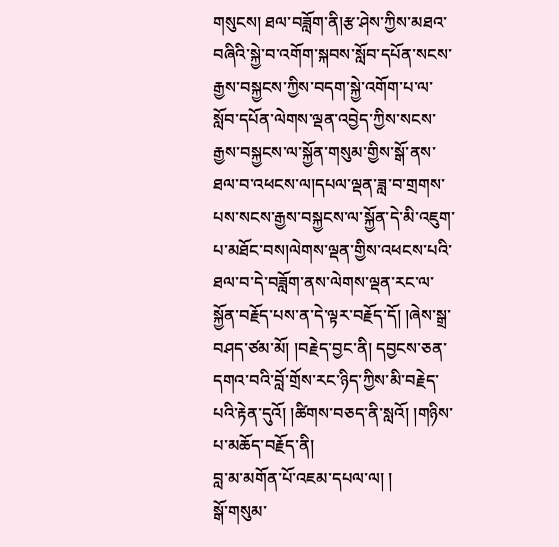གསུངས། ཐལ་བཟློག་ནི།རྩ་ཤེས་ཀྱིས་མཐའ་བཞིའི་སྐྱེ་བ་འགོག་སྐབས་སློབ་དཔོན་སངས་རྒྱས་བསྐྱངས་ཀྱིས་བདག་སྐྱེ་འགོག་པ་ལ་སློབ་དཔོན་ལེགས་ལྡན་འབྱེད་ཀྱིས་སངས་རྒྱས་བསྐྱངས་ལ་སྐྱོན་གསུམ་གྱིས་སྒོ་ནས་ཐལ་བ་འཕངས་ལ།དཔལ་ལྡན་ཟླ་བ་གྲགས་པས་སངས་རྒྱས་བསྐྱངས་ལ་སྐྱོན་དེ་མི་འཇུག་པ་མཐོང་བས།ལེགས་ལྡན་གྱིས་འཕངས་པའི་ཐལ་བ་དེ་བཟློག་ནས་ལེགས་ལྡན་རང་ལ་སྐྱོན་བརྗོད་པས་ན་དེ་ལྟར་བརྗོད་དོ། །ཞེས་སྒྲ་བཤད་ཙམ་མོ། །བརྗེད་བྱང་ནི། དབྱངས་ཅན་དགའ་བའི་བློ་གྲོས་རང་ཉིད་ཀྱིས་མི་བརྗེད་པའི་རྟེན་དུའོ། །ཚིགས་བཅད་ནི་སླའོ། །གཉིས་པ་མཆོད་བརྗོད་ནི།
བླ་མ་མགོན་པོ་འཇམ་དཔལ་ལ། །
སྒོ་གསུམ་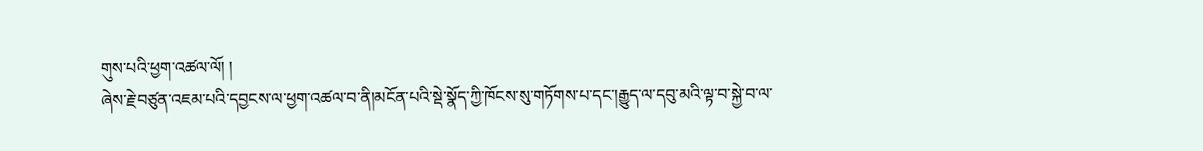གུས་པའི་ཕྱག་འཚལ་ལོ། །
ཞེས་རྗེ་བཙུན་འཇམ་པའི་དབྱངས་ལ་ཕྱག་འཚལ་བ་ནི།མངོན་པའི་སྡེ་སྣོད་ཀྱི་ཁོངས་སུ་གཏོགས་པ་དང་།རྒྱུད་ལ་དབུ་མའི་ལྟ་བ་སྐྱེ་བ་ལ་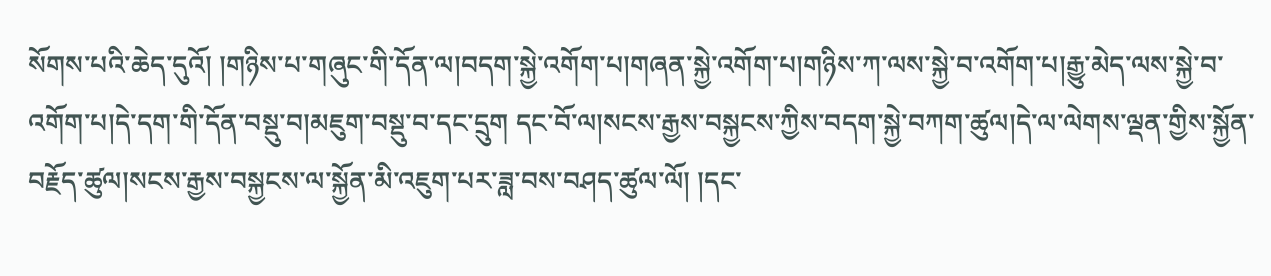སོགས་པའི་ཆེད་དུའོ། །གཉིས་པ་གཞུང་གི་དོན་ལ།བདག་སྐྱེ་འགོག་པ།གཞན་སྐྱེ་འགོག་པ།གཉིས་ཀ་ལས་སྐྱེ་བ་འགོག་པ།རྒྱུ་མེད་ལས་སྐྱེ་བ་འགོག་པ།དེ་དག་གི་དོན་བསྡུ་བ།མཇུག་བསྡུ་བ་དང་དྲུག དང་བོ་ལ།སངས་རྒྱས་བསྐྱངས་ཀྱིས་བདག་སྐྱེ་བཀག་ཚུལ།དེ་ལ་ལེགས་ལྡན་གྱིས་སྐྱོན་བརྗོད་ཚུལ།སངས་རྒྱས་བསྐྱངས་ལ་སྐྱོན་མི་འཇུག་པར་ཟླ་བས་བཤད་ཚུལ་ལོ། །དང་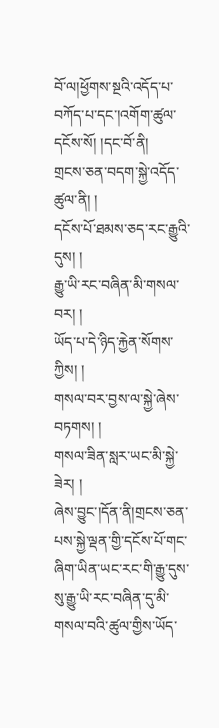བོ་ལ།ཕྱོགས་སྔའི་འདོད་པ་བཀོད་པ་དང་།འགོག་ཚུལ་དངོས་སོ། །དང་བོ་ནི།
གྲངས་ཅན་བདག་སྐྱེ་འདོད་ཚུལ་ནི། །
དངོས་པོ་ཐམས་ཅད་རང་རྒྱུའི་དུས། །
རྒྱུ་ཡི་རང་བཞིན་མི་གསལ་བར། །
ཡོད་པ་དེ་ཉིད་རྐྱེན་སོགས་ཀྱིས། །
གསལ་བར་བྱས་ལ་སྐྱེ་ཞེས་བཏགས། །
གསལ་ཟིན་སླར་ཡང་མི་སྐྱེ་ཟེར། །
ཞེས་བྱུང་།དོན་ནི།གྲངས་ཅན་པས་སྐྱེ་ལྡན་གྱི་དངོས་པོ་གང་ཞིག་ཡིན་ཡང་རང་གི་རྒྱུ་དུས་སུ་རྒྱུ་ཡི་རང་བཞིན་དུ་མི་གསལ་བའི་ཚུལ་གྱིས་ཡོད་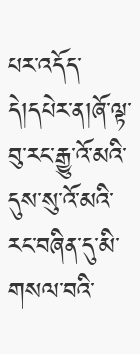པར་འདོད་དེ།དཔེར་ན།ཞོ་ལྟ་བུ་རང་རྒྱུ་འོ་མའི་དུས་སུ་འོ་མའི་རང་བཞིན་དུ་མི་གསལ་བའི་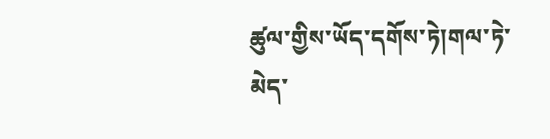ཚུལ་གྱིས་ཡོད་དགོས་ཏེ།གལ་ཏེ་མེད་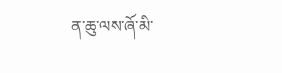ན་ཆུ་ལས་ཞོ་མི་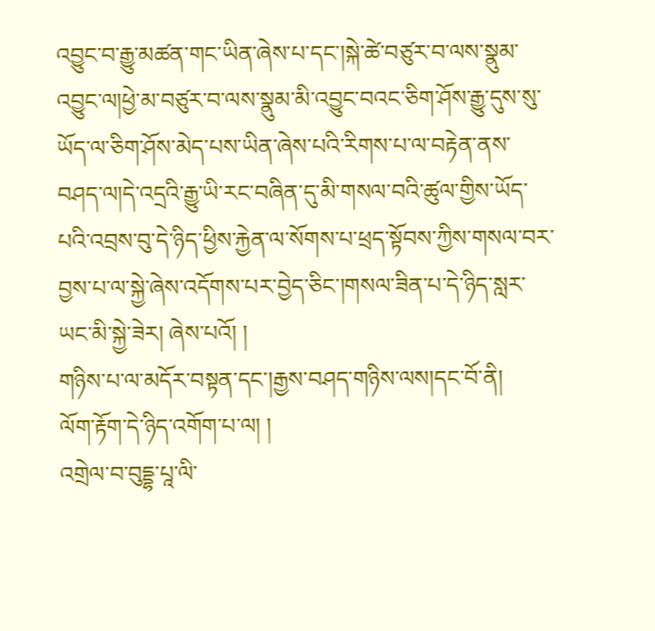འབྱུང་བ་རྒྱུ་མཚན་གང་ཡིན་ཞེས་པ་དང་།སྐེ་ཚེ་བཙུར་བ་ལས་སྣུམ་འབྱུང་ལ།ཕྱེ་མ་བཙུར་བ་ལས་སྣུམ་མི་འབྱུང་བའང་ཅིག་ཤོས་རྒྱུ་དུས་སུ་ཡོད་ལ་ཅིག་ཤོས་མེད་པས་ཡིན་ཞེས་པའི་རིགས་པ་ལ་བརྟེན་ནས་བཤད་ལ།དེ་འདྲའི་རྒྱུ་ཡི་རང་བཞིན་དུ་མི་གསལ་བའི་ཚུལ་གྱིས་ཡོད་པའི་འབྲས་བུ་དེ་ཉིད་ཕྱིས་རྐྱེན་ལ་སོགས་པ་ཕྲད་སྟོབས་ཀྱིས་གསལ་བར་བྱས་པ་ལ་སྐྱེ་ཞེས་འདོགས་པར་བྱེད་ཅིང་།གསལ་ཟིན་པ་དེ་ཉིད་སླར་ཡང་མི་སྐྱེ་ཟེར། ཞེས་པའོ། །
གཉིས་པ་ལ་མདོར་བསྟན་དང་།རྒྱས་བཤད་གཉིས་ལས།དང་བོ་ནི།
ལོག་རྟོག་དེ་ཉིད་འགོག་པ་ལ། །
འགྲེལ་བ་བུདྡྷ་པཱ་ལི་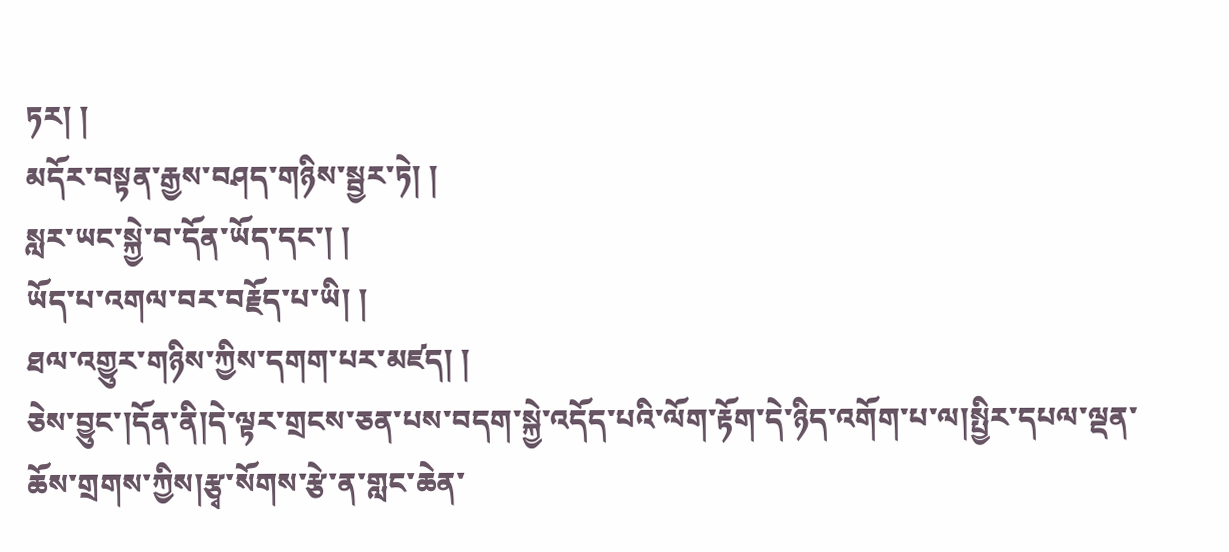ཏར། །
མདོར་བསྟན་རྒྱས་བཤད་གཉིས་སྦྱར་ཏེ། །
སླར་ཡང་སྐྱེ་བ་དོན་ཡོད་དང་། །
ཡོད་པ་འགལ་བར་བརྗོད་པ་ཡི། །
ཐལ་འགྱུར་གཉིས་ཀྱིས་དགག་པར་མཛད། །
ཅེས་བྱུང་།དོན་ནི།དེ་ལྟར་གྲངས་ཅན་པས་བདག་སྐྱེ་འདོད་པའི་ལོག་རྟོག་དེ་ཉིད་འགོག་པ་ལ།སྤྱིར་དཔལ་ལྡན་ཆོས་གྲགས་ཀྱིས།རྩྭ་སོགས་རྩེ་ན་གླང་ཆེན་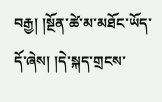བརྒྱ། །སྔོན་ཚེ་མ་མཐོང་ཡོད་དོ་ཞེས། །དེ་སྐད་གྲངས་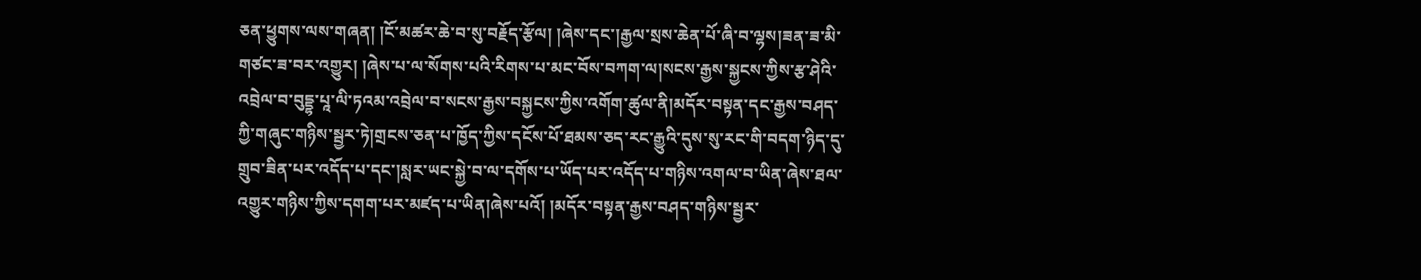ཅན་ཕྱུགས་ལས་གཞན། །ངོ་མཚར་ཆེ་བ་སུ་བརྗོད་རྩོལ། །ཞེས་དང་།རྒྱལ་སྲས་ཆེན་པོ་ཞི་བ་ལྷས།ཟན་ཟ་མི་གཙང་ཟ་བར་འགྱུར། །ཞེས་པ་ལ་སོགས་པའི་རིགས་པ་མང་བོས་བཀག་ལ།སངས་རྒྱས་སྐྱངས་ཀྱིས་རྩ་ཤེའི་འབྲེལ་བ་བུདྡྷ་པཱ་ལི་ཏའམ་འབྲེལ་བ་སངས་རྒྱས་བསྐྱངས་ཀྱིས་འགོག་ཚུལ་ནི།མདོར་བསྟན་དང་རྒྱས་བཤད་ཀྱི་གཞུང་གཉིས་སྦྱར་ཏེ།གྲངས་ཅན་པ་ཁྱོད་ཀྱིས་དངོས་པོ་ཐམས་ཅད་རང་རྒྱུའི་དུས་སུ་རང་གི་བདག་ཉིད་དུ་གྲུབ་ཟིན་པར་འདོད་པ་དང་།སླར་ཡང་སྐྱེ་བ་ལ་དགོས་པ་ཡོད་པར་འདོད་པ་གཉིས་འགལ་བ་ཡིན་ཞེས་ཐལ་འགྱུར་གཉིས་ཀྱིས་དགག་པར་མཛད་པ་ཡིན།ཞེས་པའོ། །མདོར་བསྟན་རྒྱས་བཤད་གཉིས་སྦྱར་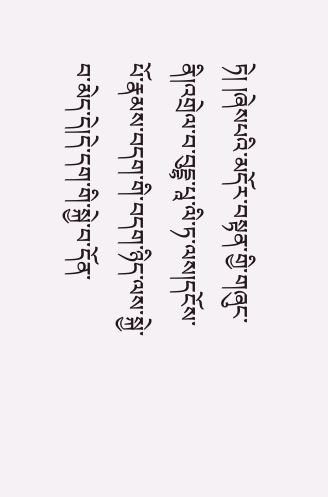ཏེ། །ཞེསཔའི་མདོར་བསྟན་གྱི་གཞུང་ནི།འགྲེལ་བ་བུདྡྷ་པཱ་ལི་ཏ་ལས།དངོས་པོ་རྣམས་བདག་གི་བདག་ཉིད་ལས་སྐྱེ་བ་མེད་དེ།དེ་དག་གི་སྐྱེ་བ་དོན་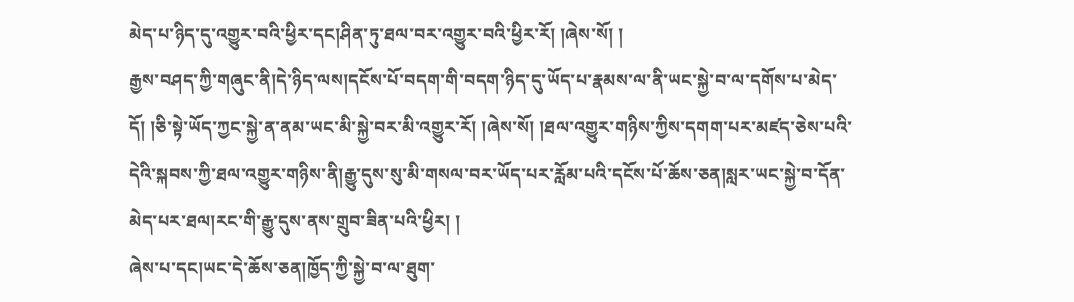མེད་པ་ཉིད་དུ་འགྱུར་བའི་ཕྱིར་དང།ཤིན་ཏུ་ཐལ་བར་འགྱུར་བའི་ཕྱིར་རོ། །ཞེས་སོ། །
རྒྱས་བཤད་ཀྱི་གཞུང་ནི།དེ་ཉིད་ལས།དངོས་པོ་བདག་གི་བདག་ཉིད་དུ་ཡོད་པ་རྣམས་ལ་ནི་ཡང་སྐྱེ་བ་ལ་དགོས་པ་མེད་དོ། །ཅི་སྟེ་ཡོད་ཀྱང་སྐྱེ་ན་ནམ་ཡང་མི་སྐྱེ་བར་མི་འགྱུར་རོ། །ཞེས་སོ། །ཐལ་འགྱུར་གཉིས་ཀྱིས་དགག་པར་མཛད་ཅེས་པའི་དེའི་སྐབས་ཀྱི་ཐལ་འགྱུར་གཉིས་ནི།རྒྱུ་དུས་སུ་མི་གསལ་བར་ཡོད་པར་རློམ་པའི་དངོས་པོ་ཆོས་ཅན།སླར་ཡང་སྐྱེ་བ་དོན་མེད་པར་ཐལ།རང་གི་རྒྱུ་དུས་ནས་གྲུབ་ཟིན་པའི་ཕྱིར། །
ཞེས་པ་དང།ཡང་དེ་ཆོས་ཅན།ཁྱོད་ཀྱི་སྐྱེ་བ་ལ་ཐུག་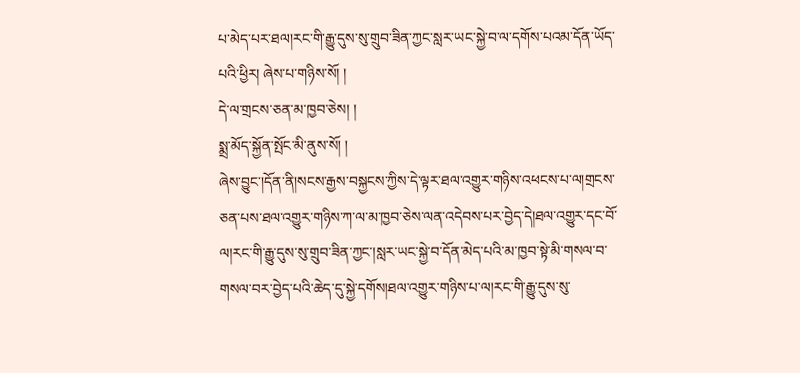པ་མེད་པར་ཐལ།རང་གི་རྒྱུ་དུས་སུ་གྲུབ་ཟིན་ཀྱང་སླར་ཡང་སྐྱེ་བ་ལ་དགོས་པའམ་དོན་ཡོད་པའི་ཕྱིར། ཞེས་པ་གཉིས་སོ། །
དེ་ལ་གྲངས་ཅན་མ་ཁྱབ་ཅེས། །
སྨྲ་མོད་སྐྱོན་སྤོང་མི་ནུས་སོ། །
ཞེས་བྱུང་།དོན་ནི།སངས་རྒྱས་བསྐྱངས་ཀྱིས་དེ་ལྟར་ཐལ་འགྱུར་གཉིས་འཕངས་པ་ལ།གྲངས་ཅན་པས་ཐལ་འགྱུར་གཉིས་ཀ་ལ་མ་ཁྱབ་ཅེས་ལན་འདེབས་པར་བྱེད་དེ།ཐལ་འགྱུར་དང་བོ་ལ།རང་གི་རྒྱུ་དུས་སུ་གྲུབ་ཟིན་ཀྱང་།སླར་ཡང་སྐྱེ་བ་དོན་མེད་པའི་མ་ཁྱབ་སྟེ་མི་གསལ་བ་གསལ་བར་བྱེད་པའི་ཆེད་དུ་སྐྱེ་དགོས།ཐལ་འགྱུར་གཉིས་པ་ལ།རང་གི་རྒྱུ་དུས་སུ་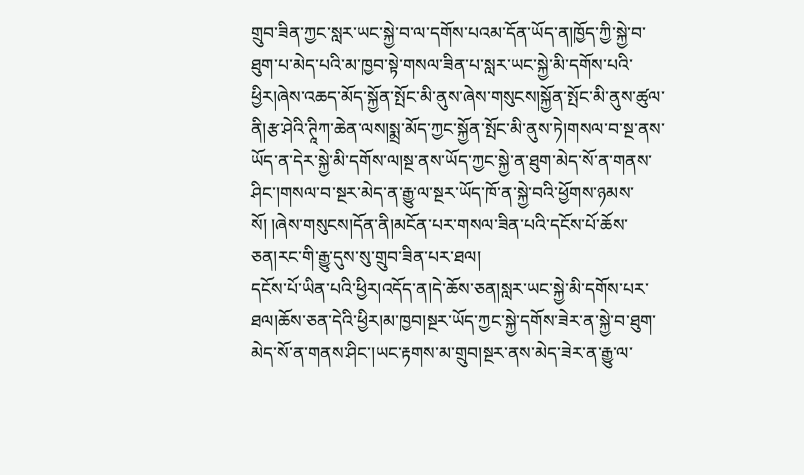གྲུབ་ཟིན་ཀྱང་སླར་ཡང་སྐྱེ་བ་ལ་དགོས་པའམ་དོན་ཡོད་ན།ཁྱོད་ཀྱི་སྐྱེ་བ་ཐུག་པ་མེད་པའི་མ་ཁྱབ་སྟེ་གསལ་ཟིན་པ་སླར་ཡང་སྐྱེ་མི་དགོས་པའི་ཕྱིར།ཞེས་འཆད་མོད་སྐྱོན་སྤོང་མི་ནུས་ཞེས་གསུངས།སྐྱོན་སྤོང་མི་ནུས་ཚུལ་ནི།རྩ་ཤེའི་ཊཱིཀ་ཆེན་ལས།སྨྲ་མོད་ཀྱང་སྐྱོན་སྤོང་མི་ནུས་ཏེ།གསལ་བ་སྔ་ནས་ཡོད་ན་དེར་སྐྱེ་མི་དགོས་ལ།སྔ་ནས་ཡོད་ཀྱང་སྐྱེ་ན་ཐུག་མེད་སོ་ན་གནས་ཤིང་།གསལ་བ་སྔར་མེད་ན་རྒྱུ་ལ་སྔར་ཡོད་ཁོ་ན་སྐྱེ་བའི་ཕྱོགས་ཉམས་སོ། །ཞེས་གསུངས།དོན་ནི།མངོན་པར་གསལ་ཟིན་པའི་དངོས་པོ་ཆོས་ཅན།རང་གི་རྒྱུ་དུས་སུ་གྲུབ་ཟིན་པར་ཐལ།
དངོས་པོ་ཡིན་པའི་ཕྱིར།འདོད་ན།དེ་ཆོས་ཅན།སླར་ཡང་སྐྱེ་མི་དགོས་པར་ཐལ།ཆོས་ཅན་དེའི་ཕྱིར།མ་ཁྱབ།སྔར་ཡོད་ཀྱང་སྐྱེ་དགོས་ཟེར་ན་སྐྱེ་བ་ཐུག་མེད་སོ་ན་གནས་ཤིང་།ཡང་རྟགས་མ་གྲུབ།སྔར་ནས་མེད་ཟེར་ན་རྒྱུ་ལ་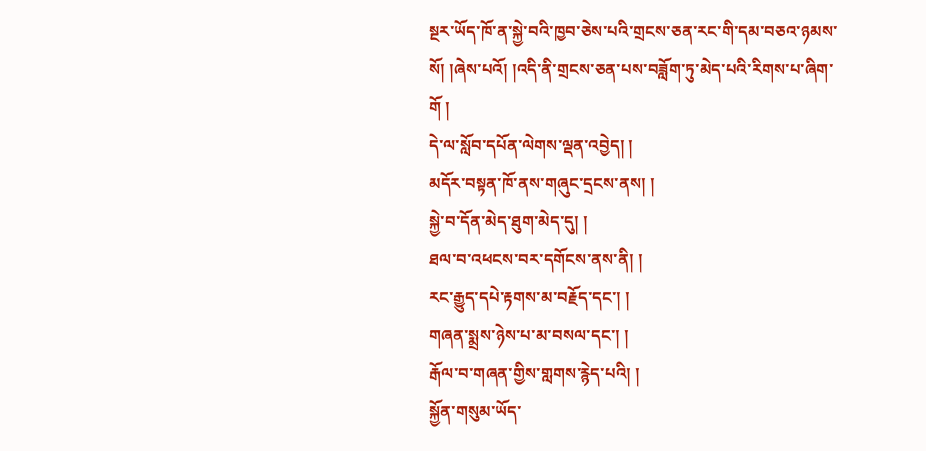སྔར་ཡོད་ཁོ་ན་སྐྱེ་བའི་ཁྱབ་ཅེས་པའི་གྲངས་ཅན་རང་གི་དམ་བཅའ་ཉམས་སོ། །ཞེས་པའོ། །འདི་ནི་གྲངས་ཅན་པས་བཟློག་ཏུ་མེད་པའི་རིགས་པ་ཞིག་གོ །
དེ་ལ་སློབ་དཔོན་ལེགས་ལྡན་འབྱེད། །
མདོར་བསྟན་ཁོ་ནས་གཞུང་དྲངས་ནས། །
སྐྱེ་བ་དོན་མེད་ཐུག་མེད་དུ། །
ཐལ་བ་འཕངས་བར་དགོངས་ནས་ནི། །
རང་རྒྱུད་དཔེ་རྟགས་མ་བརྗོད་དང་། །
གཞན་སྨྲས་ཉེས་པ་མ་བསལ་དང་། །
རྒོལ་བ་གཞན་གྱིས་གླགས་རྙེད་པའི། །
སྐྱོན་གསུམ་ཡོད་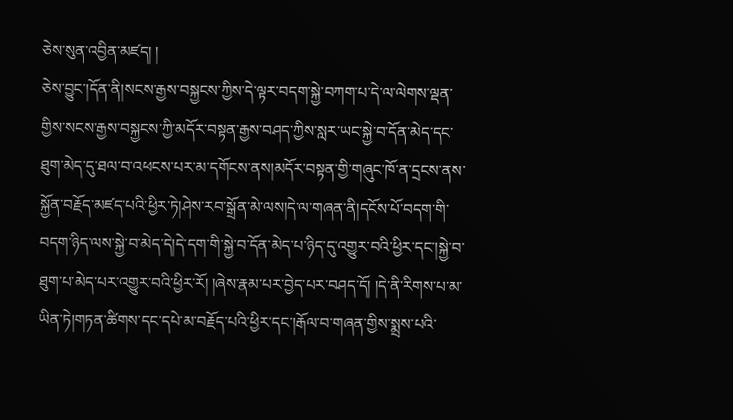ཅེས་སུན་འབྱིན་མཛད། །
ཅེས་བྱུང་།དོན་ནི།སངས་རྒྱས་བསྐྱངས་ཀྱིས་དེ་ལྟར་བདག་སྐྱེ་བཀག་པ་དེ་ལ་ལེགས་ལྡན་གྱིས་སངས་རྒྱས་བསྐྱངས་ཀྱི་མདོར་བསྟན་རྒྱས་བཤད་ཀྱིས་སླར་ཡང་སྐྱེ་བ་དོན་མེད་དང་ཐུག་མེད་དུ་ཐལ་བ་འཕངས་པར་མ་དགོངས་ནས།མདོར་བསྟན་གྱི་གཞུང་ཁོ་ན་དྲངས་ནས་སྐྱོན་བརྗོད་མཛད་པའི་ཕྱིར་ཏེ།ཤེས་རབ་སྒྲོན་མེ་ལས།དེ་ལ་གཞན་ནི།དངོས་པོ་བདག་གི་བདག་ཉིད་ལས་སྐྱེ་བ་མེད་དེ།དེ་དག་གི་སྐྱེ་བ་དོན་མེད་པ་ཉིད་དུ་འགྱུར་བའི་ཕྱིར་དང་།སྐྱེ་བ་ཐུག་པ་མེད་པར་འགྱུར་བའི་ཕྱིར་རོ། །ཞེས་རྣམ་པར་བྱེད་པར་བཤད་དོ། །དེ་ནི་རིགས་པ་མ་ཡིན་ཏེ།གཏན་ཚིགས་དང་དཔེ་མ་བརྗོད་པའི་ཕྱིར་དང་།རྒོལ་བ་གཞན་གྱིས་སྨྲས་པའི་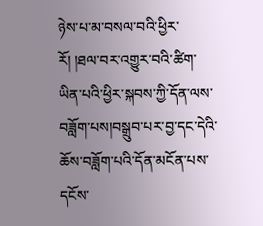ཉེས་པ་མ་བསལ་བའི་ཕྱིར་རོ། །ཐལ་བར་འགྱུར་བའི་ཚིག་ཡིན་པའི་ཕྱིར་སྐབས་ཀྱི་དོན་ལས་བཟློག་པས།བསྒྲུབ་པར་བྱ་དང་དེའི་ཆོས་བཟློག་པའི་དོན་མངོན་པས་དངོས་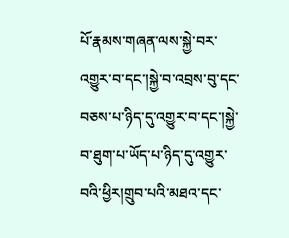པོ་རྣམས་གཞན་ལས་སྐྱེ་བར་འགྱུར་བ་དང་།སྐྱེ་བ་འབྲས་བུ་དང་བཅས་པ་ཉིད་དུ་འགྱུར་བ་དང་།སྐྱེ་བ་ཐུག་པ་ཡོད་པ་ཉིད་དུ་འགྱུར་བའི་ཕྱིར།གྲུབ་པའི་མཐའ་དང་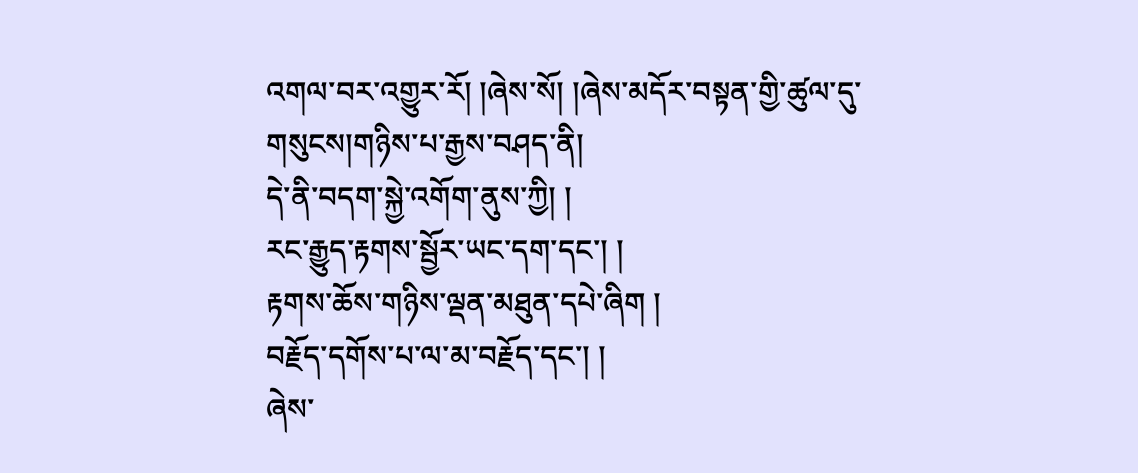འགལ་བར་འགྱུར་རོ། །ཞེས་སོ། །ཞེས་མདོར་བསྟན་གྱི་ཚུལ་དུ་གསུངས།གཉིས་པ་རྒྱས་བཤད་ནི།
དེ་ནི་བདག་སྐྱེ་འགོག་ནུས་ཀྱི། །
རང་རྒྱུད་རྟགས་སྦྱོར་ཡང་དག་དང་། །
རྟགས་ཆོས་གཉིས་ལྡན་མཐུན་དཔེ་ཞིག །
བརྗོད་དགོས་པ་ལ་མ་བརྗོད་དང་། །
ཞེས་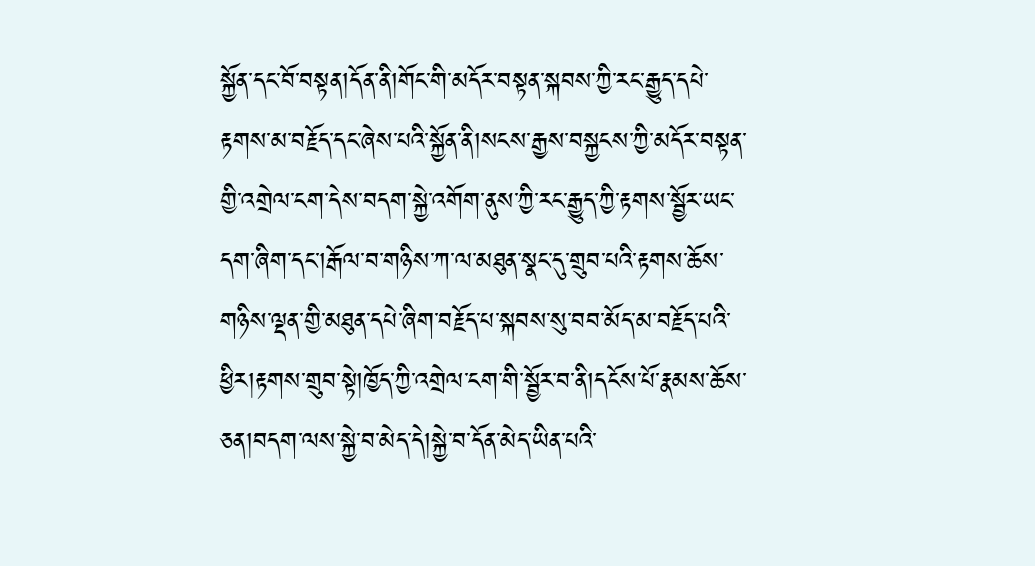སྐྱོན་དང་བོ་བསྟན།དོན་ནི།གོང་གི་མདོར་བསྟན་སྐབས་ཀྱི་རང་རྒྱུད་དཔེ་རྟགས་མ་བརྗོད་དང་ཞེས་པའི་སྐྱོན་ནི།སངས་རྒྱས་བསྐྱངས་ཀྱི་མདོར་བསྟན་གྱི་འགྲེལ་ངག་དེས་བདག་སྐྱེ་འགོག་ནུས་ཀྱི་རང་རྒྱུད་ཀྱི་རྟགས་སྦྱོར་ཡང་དག་ཞིག་དང་།རྒོལ་བ་གཉིས་ཀ་ལ་མཐུན་སྣང་དུ་གྲུབ་པའི་རྟགས་ཆོས་གཉིས་ལྡན་གྱི་མཐུན་དཔེ་ཞིག་བརྗོད་པ་སྐབས་སུ་བབ་མོད་མ་བརྗོད་པའི་ཕྱིར།རྟགས་གྲུབ་སྟེ།ཁྱོད་ཀྱི་འགྲེལ་ངག་གི་སྦྱོར་བ་ནི།དངོས་པོ་རྣམས་ཆོས་ཅན།བདག་ལས་སྐྱེ་བ་མེད་དེ།སྐྱེ་བ་དོན་མེད་ཡིན་པའི་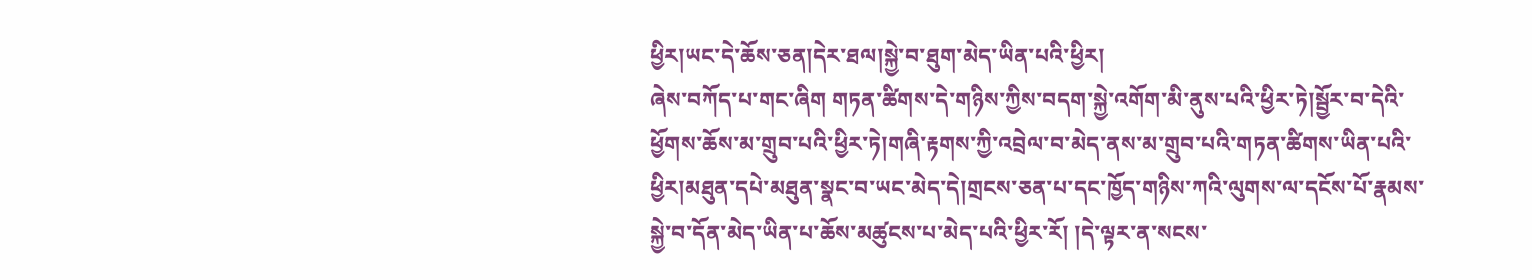ཕྱིར།ཡང་དེ་ཆོས་ཅན།དེར་ཐལ།སྐྱེ་བ་ཐུག་མེད་ཡིན་པའི་ཕྱིར།
ཞེས་བཀོད་པ་གང་ཞིག གཏན་ཚིགས་དེ་གཉིས་ཀྱིས་བདག་སྐྱེ་འགོག་མི་ནུས་པའི་ཕྱིར་ཏེ།སྦྱོར་བ་དེའི་ཕྱོགས་ཆོས་མ་གྲུབ་པའི་ཕྱིར་ཏེ།གཞི་རྟགས་ཀྱི་འབྲེལ་བ་མེད་ནས་མ་གྲུབ་པའི་གཏན་ཚིགས་ཡིན་པའི་ཕྱིར།མཐུན་དཔེ་མཐུན་སྣང་བ་ཡང་མེད་དེ།གྲངས་ཅན་པ་དང་ཁྱོད་གཉིས་ཀའི་ལུགས་ལ་དངོས་པོ་རྣམས་སྐྱེ་བ་དོན་མེད་ཡིན་པ་ཆོས་མཚུངས་པ་མེད་པའི་ཕྱིར་རོ། །དེ་ལྟར་ན་སངས་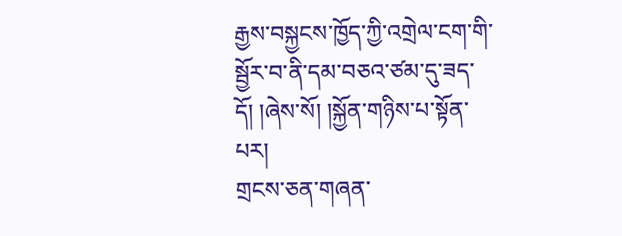རྒྱས་བསྐྱངས་ཁྱོད་ཀྱི་འགྲེལ་ངག་གི་སྦྱོར་བ་ནི་དམ་བཅའ་ཙམ་དུ་ཟད་དོ། །ཞེས་སོ། །སྐྱོན་གཉིས་པ་སྟོན་པར།
གྲངས་ཅན་གཞན་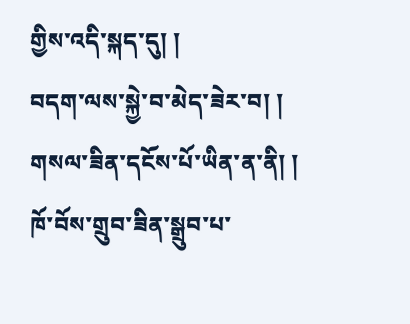གྱིས་འདི་སྐད་དུ། །
བདག་ལས་སྐྱེ་བ་མེད་ཟེར་བ། །
གསལ་ཟིན་དངོས་པོ་ཡིན་ན་ནི། །
ཁོ་བོས་གྲུབ་ཟིན་སྒྲུབ་པ་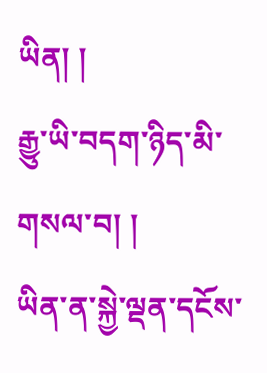ཡིན། །
རྒྱུ་ཡི་བདག་ཉིད་མི་གསལ་བ། །
ཡིན་ན་སྐྱེ་ལྡན་དངོས་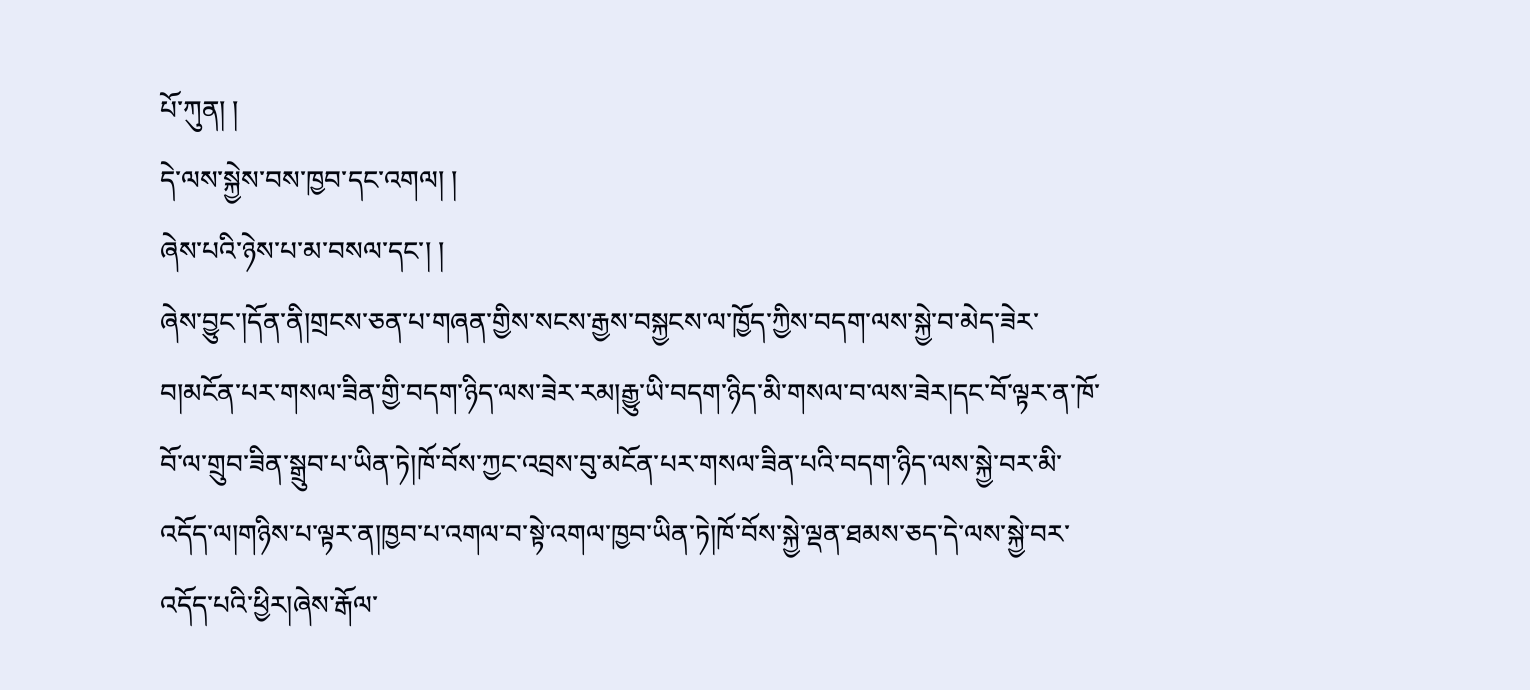པོ་ཀུན། །
དེ་ལས་སྐྱེས་བས་ཁྱབ་དང་འགལ། །
ཞེས་པའི་ཉེས་པ་མ་བསལ་དང་། །
ཞེས་བྱུང་།དོན་ནི།གྲངས་ཅན་པ་གཞན་གྱིས་སངས་རྒྱས་བསྐྱངས་ལ་ཁྱོད་ཀྱིས་བདག་ལས་སྐྱེ་བ་མེད་ཟེར་བ།མངོན་པར་གསལ་ཟིན་གྱི་བདག་ཉིད་ལས་ཟེར་རམ།རྒྱུ་ཡི་བདག་ཉིད་མི་གསལ་བ་ལས་ཟེར།དང་བོ་ལྟར་ན་ཁོ་བོ་ལ་གྲུབ་ཟིན་སྒྲུབ་པ་ཡིན་ཏེ།ཁོ་བོས་ཀྱང་འབྲས་བུ་མངོན་པར་གསལ་ཟིན་པའི་བདག་ཉིད་ལས་སྐྱེ་བར་མི་འདོད་ལ།གཉིས་པ་ལྟར་ན།ཁྱབ་པ་འགལ་བ་སྟེ་འགལ་ཁྱབ་ཡིན་ཏེ།ཁོ་བོས་སྐྱེ་ལྡན་ཐམས་ཅད་དེ་ལས་སྐྱེ་བར་འདོད་པའི་ཕྱིར།ཞེས་རྒོལ་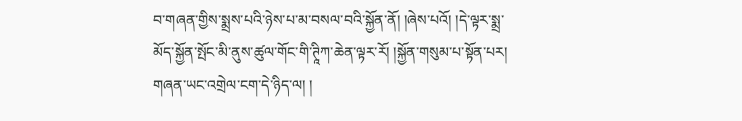བ་གཞན་གྱིས་སྨྲས་པའི་ཉེས་པ་མ་བསལ་བའི་སྐྱོན་ནོ། །ཞེས་པའོ། །དེ་ལྟར་སྨྲ་མོད་སྐྱོན་སྤོང་མི་ནུས་ཚུལ་གོང་གི་ཊཱིཀ་ཆེན་ལྟར་རོ། །སྐྱོན་གསུམ་པ་སྟོན་པར།
གཞན་ཡང་འགྲེལ་ངག་དེ་ཉིད་ལ། །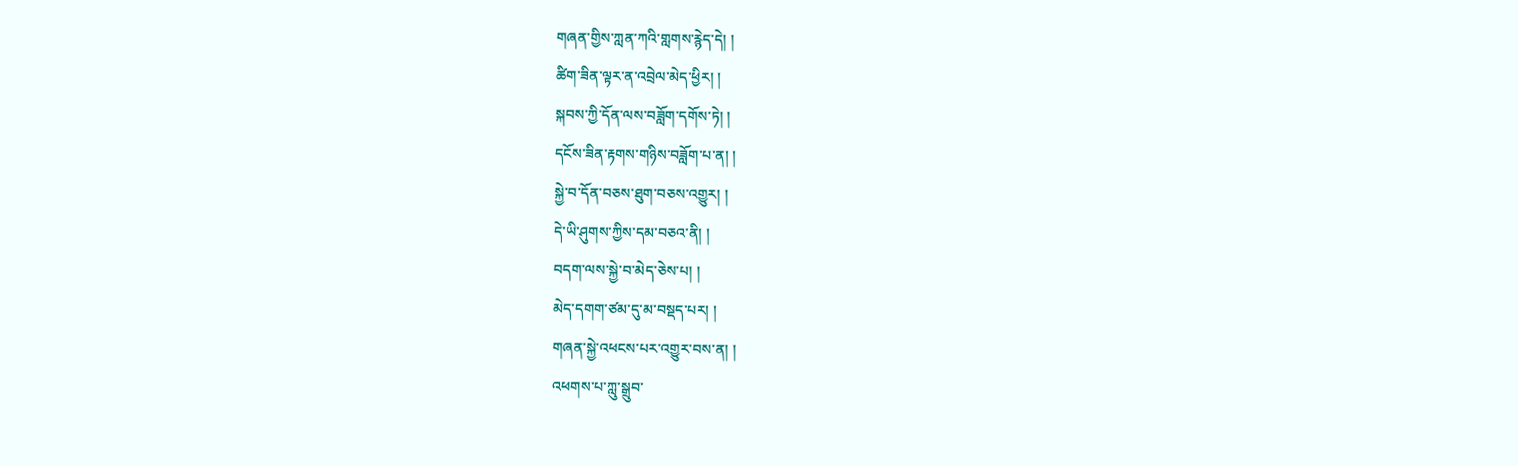གཞན་གྱིས་ཀླན་ཀའི་གླགས་རྙེད་དེ། །
ཚིག་ཟིན་ལྟར་ན་འབྲེལ་མེད་ཕྱིར། །
སྐབས་ཀྱི་དོན་ལས་བཟློག་དགོས་ཏེ། །
དངོས་ཟིན་རྟགས་གཉིས་བཟློག་པ་ན། །
སྐྱེ་བ་དོན་བཅས་ཐུག་བཅས་འགྱུར། །
དེ་ཡི་ཤུགས་ཀྱིས་དམ་བཅའ་ནི། །
བདག་ལས་སྐྱེ་བ་མེད་ཅེས་པ། །
མེད་དགག་ཙམ་དུ་མ་བསྡད་པར། །
གཞན་སྐྱེ་འཕངས་པར་འགྱུར་བས་ན། །
འཕགས་པ་ཀླུ་སྒྲུབ་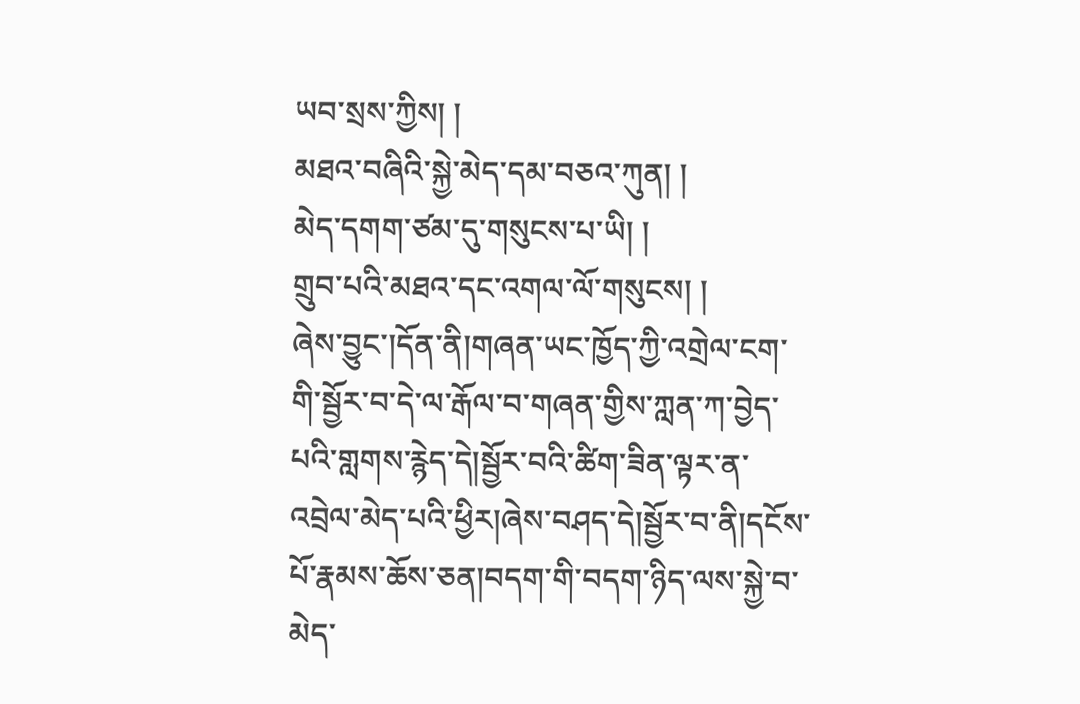ཡབ་སྲས་ཀྱིས། །
མཐའ་བཞིའི་སྐྱེ་མེད་དམ་བཅའ་ཀུན། །
མེད་དགག་ཙམ་དུ་གསུངས་པ་ཡི། །
གྲུབ་པའི་མཐའ་དང་འགལ་ལོ་གསུངས། །
ཞེས་བྱུང་།དོན་ནི།གཞན་ཡང་ཁྱོད་ཀྱི་འགྲེལ་ངག་གི་སྦྱོར་བ་དེ་ལ་རྒོལ་བ་གཞན་གྱིས་ཀླན་ཀ་བྱེད་པའི་གླགས་རྙེད་དེ།སྦྱོར་བའི་ཚིག་ཟིན་ལྟར་ན་འབྲེལ་མེད་པའི་ཕྱིར།ཞེས་བཤད་དེ།སྦྱོར་བ་ནི།དངོས་པོ་རྣམས་ཆོས་ཅན།བདག་གི་བདག་ཉིད་ལས་སྐྱེ་བ་མེད་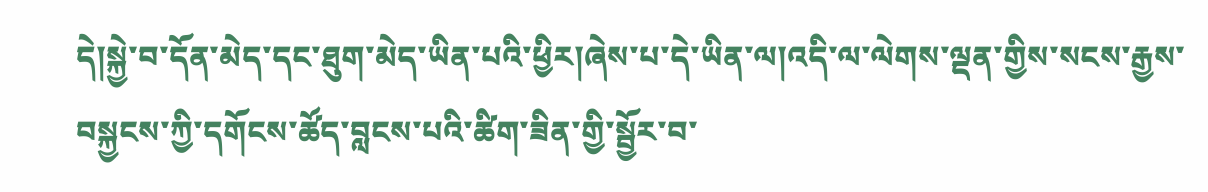དེ།སྐྱེ་བ་དོན་མེད་དང་ཐུག་མེད་ཡིན་པའི་ཕྱིར།ཞེས་པ་དེ་ཡིན་ལ།འདི་ལ་ལེགས་ལྡན་གྱིས་སངས་རྒྱས་བསྐྱངས་ཀྱི་དགོངས་ཚོད་བླངས་པའི་ཚིག་ཟིན་གྱི་སྦྱོར་བ་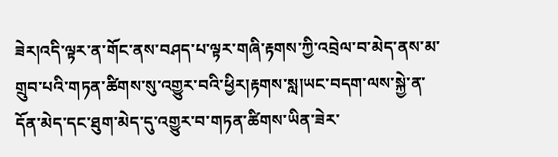ཟེར།འདི་ལྟར་ན་གོང་ནས་བཤད་པ་ལྟར་གཞི་རྟགས་ཀྱི་འབྲེལ་བ་མེད་ནས་མ་གྲུབ་པའི་གཏན་ཚིགས་སུ་འགྱུར་བའི་ཕྱིར།རྟགས་སླ།ཡང་བདག་ལས་སྐྱེ་ན་དོན་མེད་དང་ཐུག་མེད་དུ་འགྱུར་བ་གཏན་ཚིགས་ཡིན་ཟེར་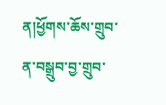ན།ཕྱོགས་ཆོས་གྲུབ་ན་བསྒྲུབ་བྱ་གྲུབ་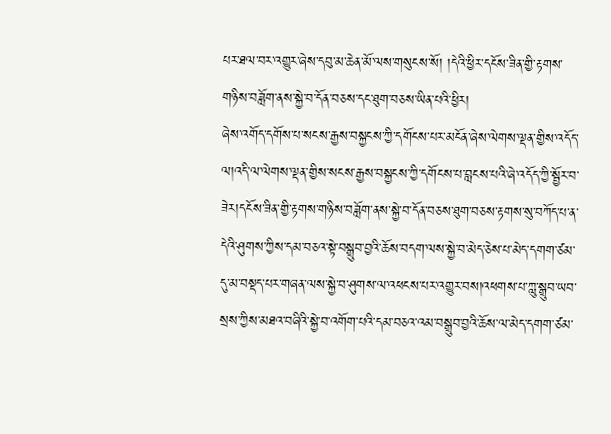པར་ཐལ་བར་འགྱུར་ཞེས་དབུ་མ་ཆེན་མོ་ལས་གསུངས་སོ། །དེའི་ཕྱིར་དངོས་ཟིན་གྱི་རྟགས་གཉིས་བཟློག་ནས་སྐྱེ་བ་དོན་བཅས་དང་ཐུག་བཅས་ཡིན་པའི་ཕྱིར།
ཞེས་འགོད་དགོས་པ་སངས་རྒྱས་བསྐྱངས་ཀྱི་དགོངས་པར་མངོན་ཞེས་ལེགས་ལྡན་གྱིས་འདོད་ལ།འདི་ལ་ལེགས་ལྡན་གྱིས་སངས་རྒྱས་བསྐྱངས་ཀྱི་དགོངས་པ་བླངས་པའི་ཞེ་འདོད་ཀྱི་སྦྱོར་བ་ཟེར།དངོས་ཟིན་གྱི་རྟགས་གཉིས་བཟློག་ནས་སྐྱེ་བ་དོན་བཅས་ཐུག་བཅས་རྟགས་སུ་བཀོད་པ་ན་དེའི་ཤུགས་ཀྱིས་དམ་བཅའ་སྟེ་བསྒྲུབ་བྱའི་ཆོས་བདག་ལས་སྐྱེ་བ་མེད་ཅེས་པ་མེད་དགག་ཙམ་དུ་མ་བསྡད་པར་གཞན་ལས་སྐྱེ་བ་ཤུགས་ལ་འཕངས་པར་འགྱུར་བས།འཕགས་པ་ཀླུ་སྒྲུབ་ཡབ་སྲས་ཀྱིས་མཐའ་བཞིའི་སྐྱེ་བ་འགོག་པའི་དམ་བཅའ་འམ་བསྒྲུབ་བྱའི་ཆོས་ལ་མེད་དགག་ཙམ་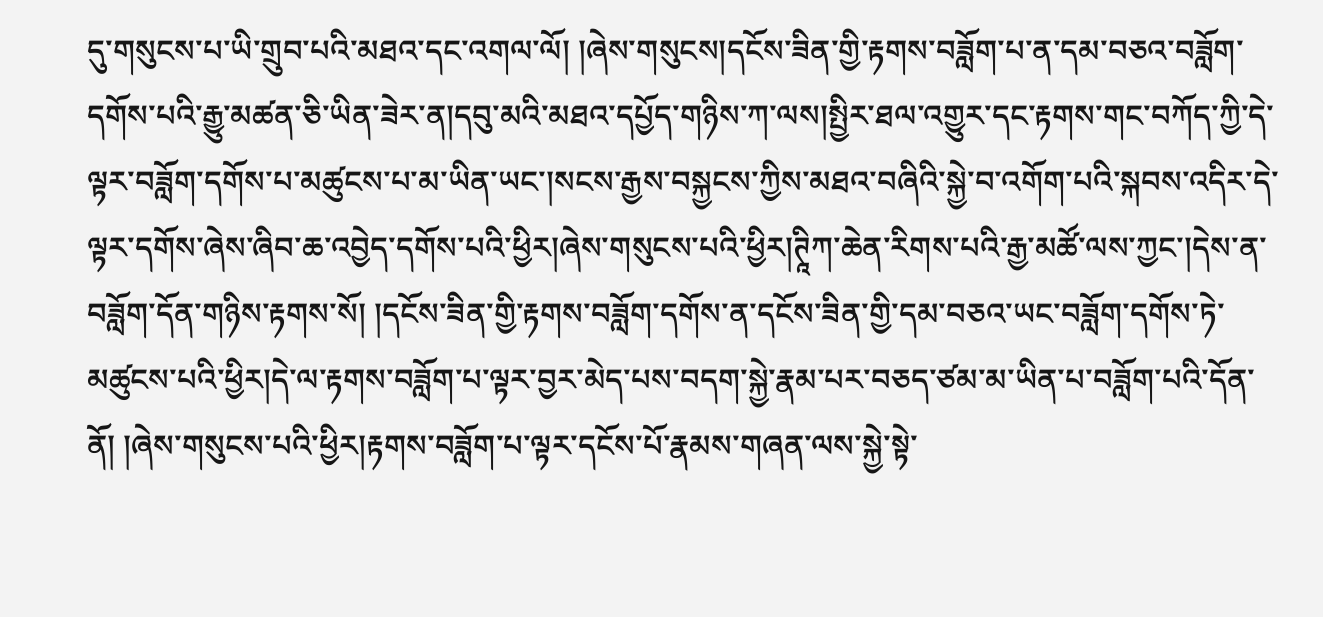དུ་གསུངས་པ་ཡི་གྲུབ་པའི་མཐའ་དང་འགལ་ལོ། །ཞེས་གསུངས།དངོས་ཟིན་གྱི་རྟགས་བཟློག་པ་ན་དམ་བཅའ་བཟློག་དགོས་པའི་རྒྱུ་མཚན་ཅི་ཡིན་ཟེར་ན།དབུ་མའི་མཐའ་དཔྱོད་གཉིས་ཀ་ལས།སྤྱིར་ཐལ་འགྱུར་དང་རྟགས་གང་བཀོད་ཀྱི་དེ་ལྟར་བཟློག་དགོས་པ་མཚུངས་པ་མ་ཡིན་ཡང་།སངས་རྒྱས་བསྐྱངས་ཀྱིས་མཐའ་བཞིའི་སྐྱེ་བ་འགོག་པའི་སྐབས་འདིར་དེ་ལྟར་དགོས་ཞེས་ཞིབ་ཆ་འབྱེད་དགོས་པའི་ཕྱིར།ཞེས་གསུངས་པའི་ཕྱིར།ཊཱིཀ་ཆེན་རིགས་པའི་རྒྱ་མཚོ་ལས་ཀྱང་།དེས་ན་བཟློག་དོན་གཉིས་རྟགས་སོ། །དངོས་ཟིན་གྱི་རྟགས་བཟློག་དགོས་ན་དངོས་ཟིན་གྱི་དམ་བཅའ་ཡང་བཟློག་དགོས་ཏེ་མཚུངས་པའི་ཕྱིར།དེ་ལ་རྟགས་བཟློག་པ་ལྟར་བྱར་མེད་པས་བདག་སྐྱེ་རྣམ་པར་བཅད་ཙམ་མ་ཡིན་པ་བཟློག་པའི་དོན་ནོ། །ཞེས་གསུངས་པའི་ཕྱིར།རྟགས་བཟློག་པ་ལྟར་དངོས་པོ་རྣམས་གཞན་ལས་སྐྱེ་སྟེ་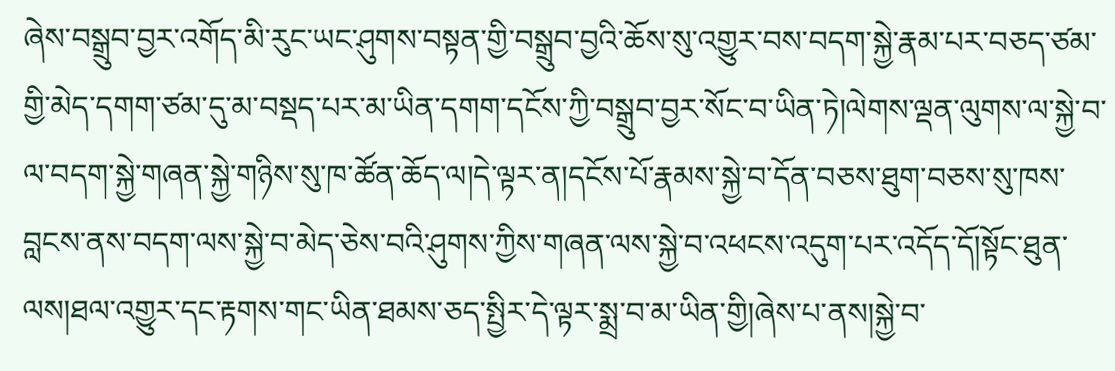ཞེས་བསྒྲུབ་བྱར་འགོད་མི་རུང་ཡང་ཤུགས་བསྟན་གྱི་བསྒྲུབ་བྱའི་ཆོས་སུ་འགྱུར་བས་བདག་སྐྱེ་རྣམ་པར་བཅད་ཙམ་གྱི་མེད་དགག་ཙམ་དུ་མ་བསྡད་པར་མ་ཡིན་དགག་དངོས་ཀྱི་བསྒྲུབ་བྱར་སོང་བ་ཡིན་ཏེ།ལེགས་ལྡན་ལུགས་ལ་སྐྱེ་བ་ལ་བདག་སྐྱེ་གཞན་སྐྱེ་གཉིས་སུ་ཁ་ཚོན་ཆོད་ལ།དེ་ལྟར་ན།དངོས་པོ་རྣམས་སྐྱེ་བ་དོན་བཅས་ཐུག་བཅས་སུ་ཁས་བླངས་ནས་བདག་ལས་སྐྱེ་བ་མེད་ཅེས་བའི་ཤུགས་ཀྱིས་གཞན་ལས་སྐྱེ་བ་འཕངས་འདུག་པར་འདོད་དོ།སྟོང་ཐུན་ལས།ཐལ་འགྱུར་དང་རྟགས་གང་ཡིན་ཐམས་ཅད་སྤྱིར་དེ་ལྟར་སྨྲ་བ་མ་ཡིན་གྱི།ཞེས་པ་ནས།སྐྱེ་བ་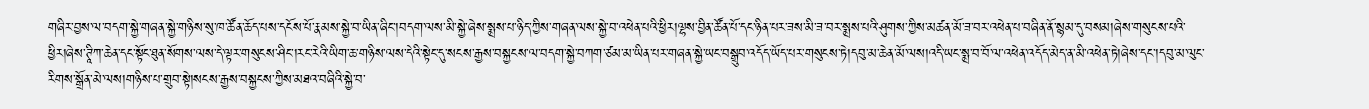གཞིར་བྱས་ལ་བདག་སྐྱེ་གཞན་སྐྱེ་གཉིས་སུ་ཁ་ཚོན་ཆོད་པས་དངོས་པོ་རྣམས་སྐྱེ་བ་ཡིན་ཞིང་།བདག་ལས་མི་སྐྱེ་ཞེས་སྨྲས་པ་ཉིད་ཀྱིས་གཞན་ལས་སྐྱེ་བ་འཕེན་པའི་ཕྱིར།ལྷས་བྱིན་ཚོན་པོ་དང་ཉིན་པར་ཟས་མི་ཟ་བར་སྨྲས་པའི་ཤུགས་ཀྱིས་མཚན་མོ་ཟ་བར་འཕེན་པ་བཞིན་ནོ་སྙམ་དུ་བསམ།ཞེས་གསུངས་པའི་ཕྱིར།ཞེས་ཊཱིཀ་ཆེན་དང་སྟོང་ཐུན་སོགས་ལས་དེ་ལྟར་གསུངས་ཤིང་།རང་རེའི་ཡིག་ཆ་གཉིས་ལས་དེའི་སྟེང་དུ་སངས་རྒྱས་བསྐྱངས་ལ་བདག་སྐྱེ་བཀག་ཙམ་མ་ཡིན་པར་གཞན་སྐྱེ་ཡང་བསྒྲུབ་འདོད་ཡོད་པར་གསུངས་ཏེ།དབུ་མ་ཆེན་མོ་ལས།འདི་ཡང་སྨྲ་བ་བོ་ལ་འཕེན་འདོད་མེད་ན་མི་འཕེན་ཏེ།ཞེས་དང་།དབུ་མ་ལུང་རིགས་སྒྲོན་མེ་ལས།གཉིས་པ་གྲུབ་སྟེ།སངས་རྒྱས་བསྐྱངས་ཀྱིས་མཐའ་བཞིའི་སྐྱེ་བ་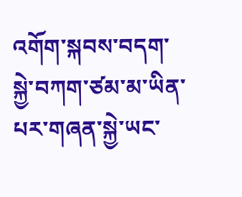འགོག་སྐབས་བདག་སྐྱེ་བཀག་ཙམ་མ་ཡིན་པར་གཞན་སྐྱེ་ཡང་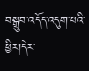བསྒྲུབ་འདོད་འདུག་པའི་ཕྱིར།དེར་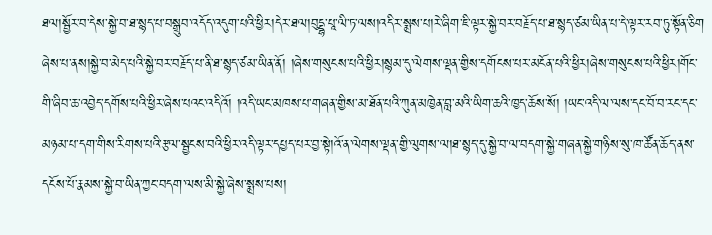ཐལ།སྦྱོར་བ་དེས་སྐྱེ་བ་ཐ་སྙད་པ་བསྒྲུབ་འདོད་འདུག་པའི་ཕྱིར།དེར་ཐལ།བུདྡྷ་པཱ་ལི་ཏ་ལས།འདིར་སྨྲས་པ།རེ་ཞིག་ཇི་ལྟར་སྐྱེ་བར་བརྗོད་པ་ཐ་སྙད་ཙམ་ཡིན་པ་དེ་ལྟར་རབ་ཏུ་སྟོན་ཅིག ཞེས་པ་ནས།སྐྱེ་བ་མེད་པའི་སྐྱེ་བར་བརྗོད་པ་ནི་ཐ་སྙད་ཙམ་ཡིན་ནོ། །ཞེས་གསུངས་པའི་ཕྱིར།སྙམ་དུ་ལེགས་ལྡན་གྱིས་དགོངས་པར་མངོན་པའི་ཕྱིར།ཞེས་གསུངས་པའི་ཕྱིར།གོང་གི་ཞིབ་ཆ་འབྱེད་དགོས་པའི་ཕྱིར་ཞེས་པའང་འདིའོ། །འདི་ཡང་མཁས་པ་གཞན་གྱིས་མ་ཐོན་པའི་ཀུན་མཁྱེན་བླ་མའི་ཡིག་ཆའི་ཁྱད་ཆོས་སོ། །ཡང་འདི་ལ་ལས་དང་བོ་བ་རང་དང་མཉམ་པ་དག་གིས་རིགས་པའི་རྩལ་སྦྱངས་བའི་ཕྱིར་འདི་ལྟར་དཔྱད་པར་བྱ་སྟེ།འོ་ན་ལེགས་ལྡན་གྱི་ལུགས་ལ།ཐ་སྙད་དུ་སྐྱེ་བ་ལ་བདག་སྐྱེ་གཞན་སྐྱེ་གཉིས་སུ་ཁ་ཚོན་ཆོད་ནས་དངོས་པོ་རྣམས་སྐྱེ་བ་ཡིན་ཀྱང་བདག་ལས་མི་སྐྱེ་ཞེས་སྨྲས་པས།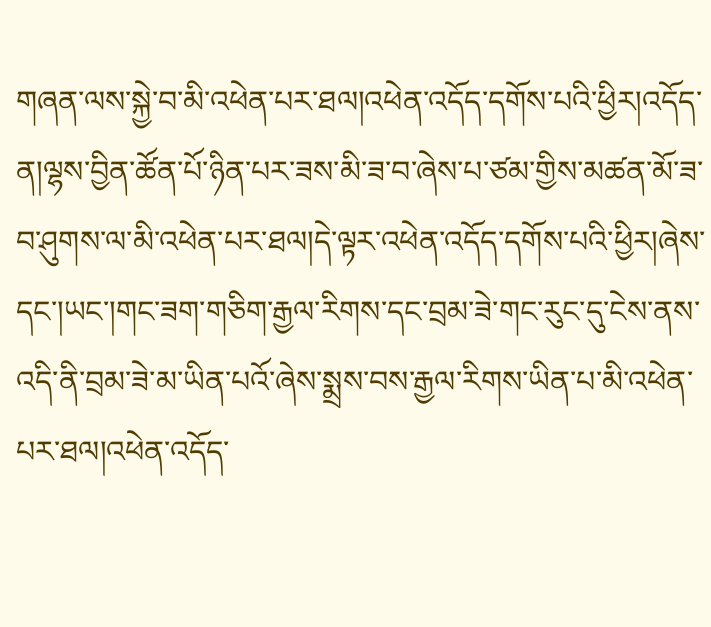གཞན་ལས་སྐྱེ་བ་མི་འཕེན་པར་ཐལ།འཕེན་འདོད་དགོས་པའི་ཕྱིར།འདོད་ན།ལྷས་བྱིན་ཚོན་པོ་ཉིན་པར་ཟས་མི་ཟ་བ་ཞེས་པ་ཙམ་གྱིས་མཚན་མོ་ཟ་བ་ཤུགས་ལ་མི་འཕེན་པར་ཐལ།དེ་ལྟར་འཕེན་འདོད་དགོས་པའི་ཕྱིར།ཞེས་དང་།ཡང་།གང་ཟག་གཅིག་རྒྱལ་རིགས་དང་བྲམ་ཟེ་གང་རུང་དུ་ངེས་ནས་འདི་ནི་བྲམ་ཟེ་མ་ཡིན་པའོ་ཞེས་སྨྲས་བས་རྒྱལ་རིགས་ཡིན་པ་མི་འཕེན་པར་ཐལ།འཕེན་འདོད་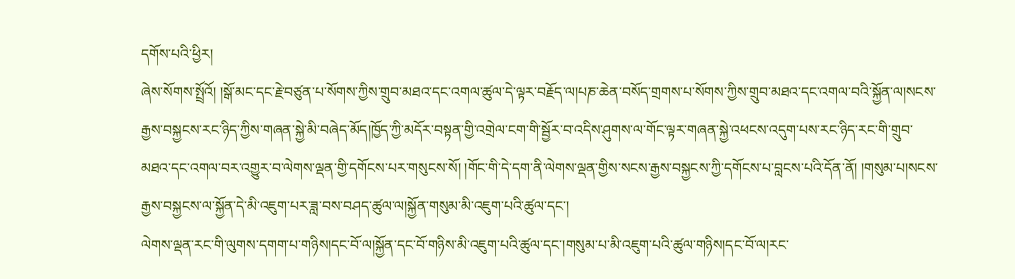དགོས་པའི་ཕྱིར།
ཞེས་སོགས་སྤྲོའོ། །སྒོ་མང་དང་རྗེ་བཙུན་པ་སོགས་ཀྱིས་གྲུབ་མཐའ་དང་འགལ་ཚུལ་དེ་ལྟར་བརྗོད་ལ།པཎ་ཆེན་བསོད་གྲགས་པ་སོགས་ཀྱིས་གྲུབ་མཐའ་དང་འགལ་བའི་སྐྱོན་ལ།སངས་རྒྱས་བསྐྱངས་རང་ཉིད་ཀྱིས་གཞན་སྐྱེ་མི་བཞེད་མོད།ཁྱོད་ཀྱི་མདོར་བསྟན་གྱི་འགྲེལ་ངག་གི་སྦྱོར་བ་འདིས་ཤུགས་ལ་གོང་ལྟར་གཞན་སྐྱེ་འཕངས་འདུག་པས་རང་ཉིད་རང་གི་གྲུབ་མཐའ་དང་འགལ་བར་འགྱུར་བ་ལེགས་ལྡན་གྱི་དགོངས་པར་གསུངས་སོ། །གོང་གི་དེ་དག་ནི་ལེགས་ལྡན་གྱིས་སངས་རྒྱས་བསྐྱངས་ཀྱི་དགོངས་པ་བླངས་པའི་དོན་ནོ། །གསུམ་པ།སངས་རྒྱས་བསྐྱངས་ལ་སྐྱོན་དེ་མི་འཇུག་པར་ཟླ་བས་བཤད་ཚུལ་ལ།སྐྱོན་གསུམ་མི་འཇུག་པའི་ཚུལ་དང་།
ལེགས་ལྡན་རང་གི་ལུགས་དགག་པ་གཉིས།དང་བོ་ལ།སྐྱོན་དང་བོ་གཉིས་མི་འཇུག་པའི་ཚུལ་དང་།གསུམ་པ་མི་འཇུག་པའི་ཚུལ་གཉིས།དང་བོ་ལ།རང་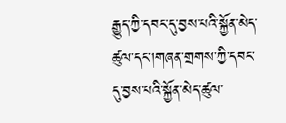རྒྱུད་ཀྱི་དབང་དུ་བྱས་པའི་སྐྱོན་མེད་ཚུལ་དང་།གཞན་གྲགས་ཀྱི་དབང་དུ་བྱས་པའི་སྐྱོན་མེད་ཚུལ་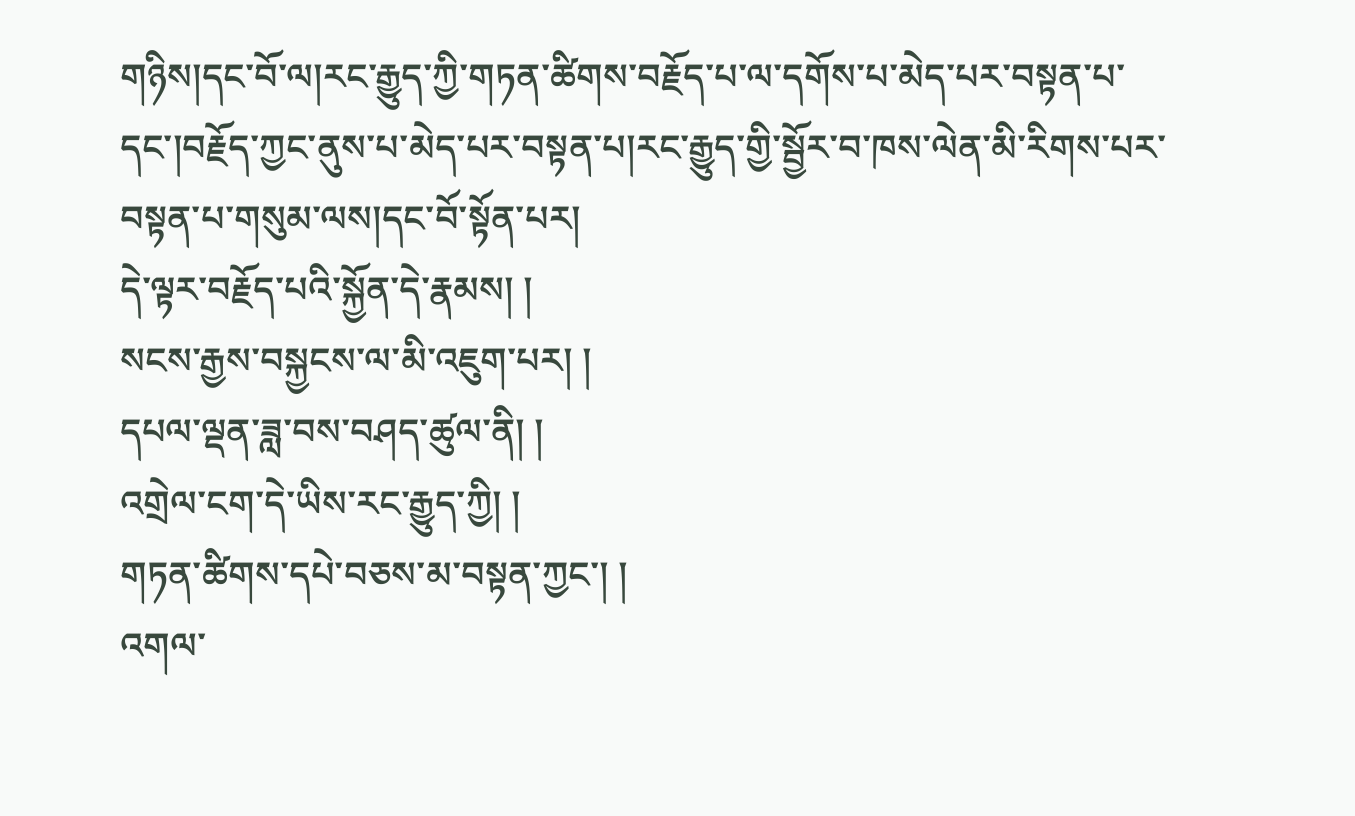གཉིས།དང་བོ་ལ།རང་རྒྱུད་ཀྱི་གཏན་ཚིགས་བརྗོད་པ་ལ་དགོས་པ་མེད་པར་བསྟན་པ་དང་།བརྗོད་ཀྱང་ནུས་པ་མེད་པར་བསྟན་པ།རང་རྒྱུད་གྱི་སྦྱོར་བ་ཁས་ལེན་མི་རིགས་པར་བསྟན་པ་གསུམ་ལས།དང་བོ་སྟོན་པར།
དེ་ལྟར་བརྗོད་པའི་སྐྱོན་དེ་རྣམས། །
སངས་རྒྱས་བསྐྱངས་ལ་མི་འཇུག་པར། །
དཔལ་ལྡན་ཟླ་བས་བཤད་ཚུལ་ནི། །
འགྲེལ་ངག་དེ་ཡིས་རང་རྒྱུད་ཀྱི། །
གཏན་ཚིགས་དཔེ་བཅས་མ་བསྟན་ཀྱང་། །
འགལ་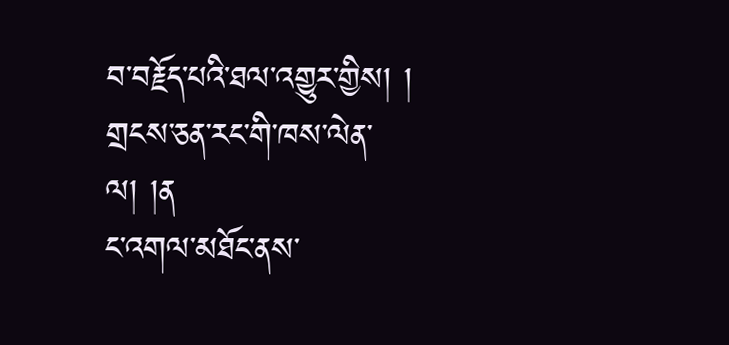བ་བརྗོད་པའི་ཐལ་འགྱུར་གྱིས། །
གྲངས་ཅན་རང་གི་ཁས་ལེན་ལ། །ན
ང་འགལ་མཐོང་ནས་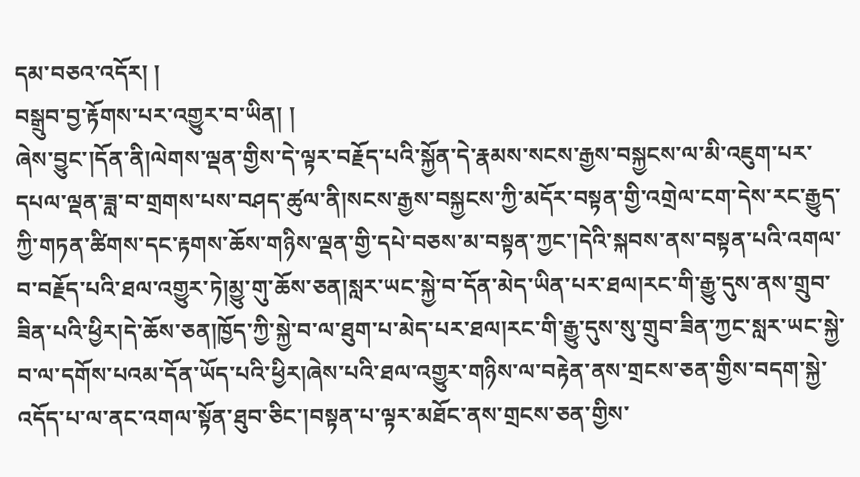དམ་བཅའ་འདོར། །
བསྒྲུབ་བྱ་རྟོགས་པར་འགྱུར་བ་ཡིན། །
ཞེས་བྱུང་།དོན་ནི།ལེགས་ལྡན་གྱིས་དེ་ལྟར་བརྗོད་པའི་སྐྱོན་དེ་རྣམས་སངས་རྒྱས་བསྐྱངས་ལ་མི་འཇུག་པར་དཔལ་ལྡན་ཟླ་བ་གྲགས་པས་བཤད་ཚུལ་ནི།སངས་རྒྱས་བསྐྱངས་ཀྱི་མདོར་བསྟན་གྱི་འགྲེལ་ངག་དེས་རང་རྒྱུད་ཀྱི་གཏན་ཚིགས་དང་རྟགས་ཆོས་གཉིས་ལྡན་གྱི་དཔེ་བཅས་མ་བསྟན་ཀྱང་།དེའི་སྐབས་ནས་བསྟན་པའི་འགལ་བ་བརྗོད་པའི་ཐལ་འགྱུར་ཏེ།མྱུ་གུ་ཆོས་ཅན།སླར་ཡང་སྐྱེ་བ་དོན་མེད་ཡིན་པར་ཐལ།རང་གི་རྒྱུ་དུས་ནས་གྲུབ་ཟིན་པའི་ཕྱིར།དེ་ཆོས་ཅན།ཁྱོད་ཀྱི་སྐྱེ་བ་ལ་ཐུག་པ་མེད་པར་ཐལ།རང་གི་རྒྱུ་དུས་སུ་གྲུབ་ཟིན་ཀྱང་སླར་ཡང་སྐྱེ་བ་ལ་དགོས་པའམ་དོན་ཡོད་པའི་ཕྱིར།ཞེས་པའི་ཐལ་འགྱུར་གཉིས་ལ་བརྟེན་ནས་གྲངས་ཅན་གྱིས་བདག་སྐྱེ་འདོད་པ་ལ་ནང་འགལ་སྟོན་ཐུབ་ཅིང་།བསྟན་པ་ལྟར་མཐོང་ནས་གྲངས་ཅན་གྱིས་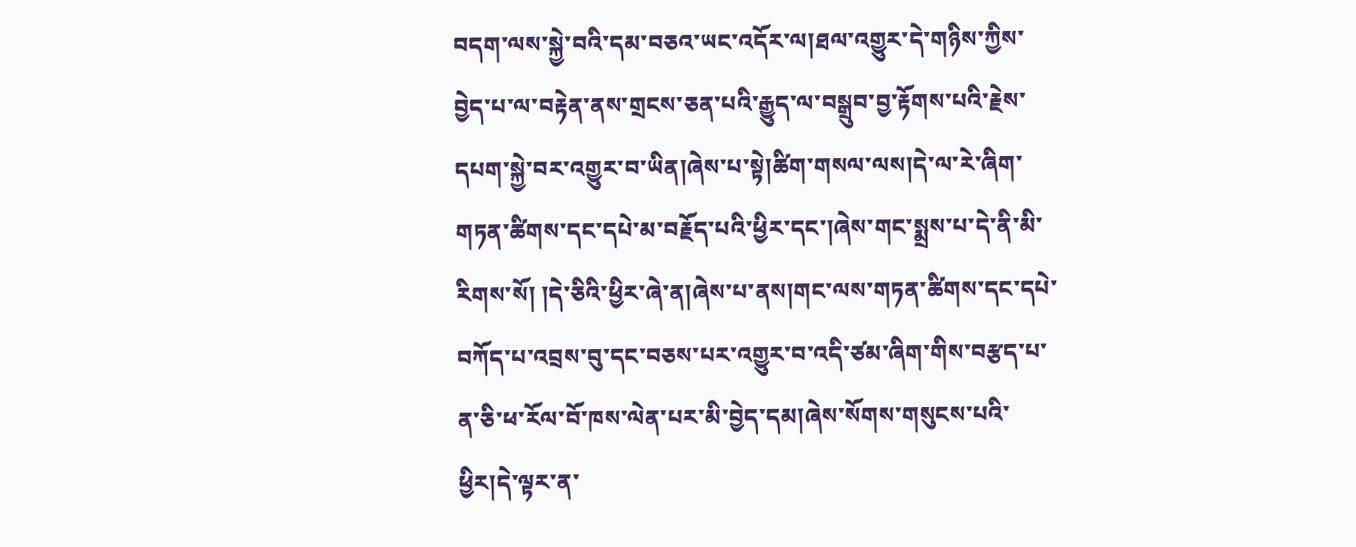བདག་ལས་སྐྱེ་བའི་དམ་བཅའ་ཡང་འདོར་ལ།ཐལ་འགྱུར་དེ་གཉིས་ཀྱིས་བྱེད་པ་ལ་བརྟེན་ནས་གྲངས་ཅན་པའི་རྒྱུད་ལ་བསྒྲུབ་བྱ་རྟོགས་པའི་རྗེས་དཔག་སྐྱེ་བར་འགྱུར་བ་ཡིན།ཞེས་པ་སྟེ།ཚིག་གསལ་ལས།དེ་ལ་རེ་ཞིག་གཏན་ཚིགས་དང་དཔེ་མ་བརྗོད་པའི་ཕྱིར་དང་།ཞེས་གང་སྨྲས་པ་དེ་ནི་མི་རིགས་སོ། །དེ་ཅིའི་ཕྱིར་ཞེ་ན།ཞེས་པ་ནས།གང་ལས་གཏན་ཚིགས་དང་དཔེ་བཀོད་པ་འབྲས་བུ་དང་བཅས་པར་འགྱུར་བ་འདི་ཙམ་ཞིག་གིས་བརྩད་པ་ན་ཅི་ཕ་རོལ་བོ་ཁས་ལེན་པར་མི་བྱེད་དམ།ཞེས་སོགས་གསུངས་པའི་ཕྱིར།དེ་ལྟར་ན་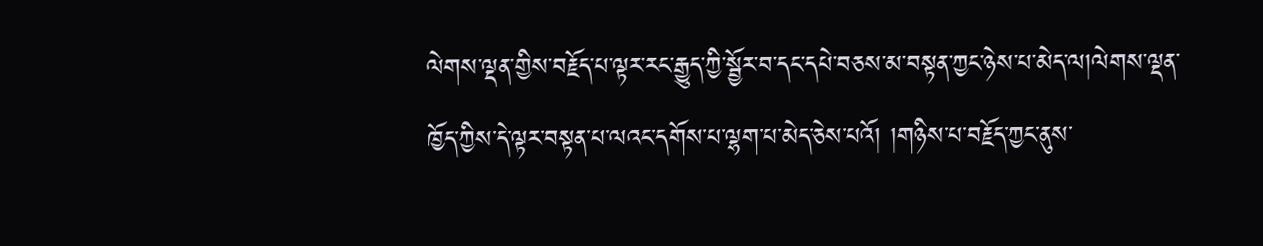ལེགས་ལྡན་གྱིས་བརྗོད་པ་ལྟར་རང་རྒྱུད་ཀྱི་སྦྱོར་བ་དང་དཔེ་བཅས་མ་བསྟན་ཀྱང་ཉེས་པ་མེད་ལ།ལེགས་ལྡན་ཁྱོད་ཀྱིས་དེ་ལྟར་བསྟན་པ་ལའང་དགོས་པ་ལྷག་པ་མེད་ཅེས་པའོ། །གཉིས་པ་བརྗོད་ཀྱང་ནུས་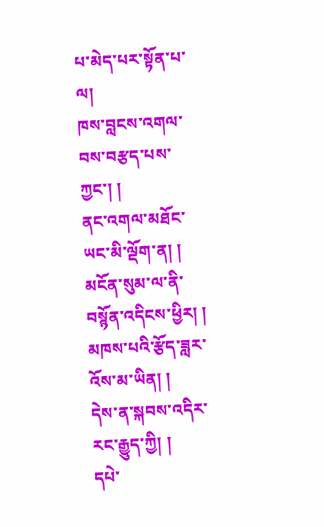པ་མེད་པར་སྟོན་པ་ལ།
ཁས་བླངས་འགལ་བས་བརྩད་པས་ཀྱང་། །
ནང་འགལ་མཐོང་ཡང་མི་ལྡོག་ན། །
མངོན་སུམ་ལ་ནི་བསྙོན་འདིངས་ཕྱིར། །
མཁས་པའི་རྩོད་ཟླར་འོས་མ་ཡིན། །
དེས་ན་སྐབས་འདིར་རང་རྒྱུད་ཀྱི། །
དཔེ་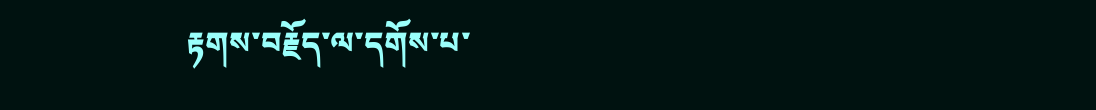རྟགས་བརྗོད་ལ་དགོས་པ་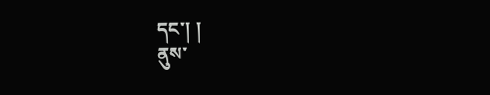དང་། །
ནུས་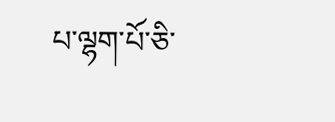པ་ལྷག་པོ་ཅི་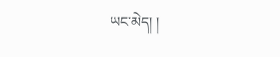ཡང་མེད། །